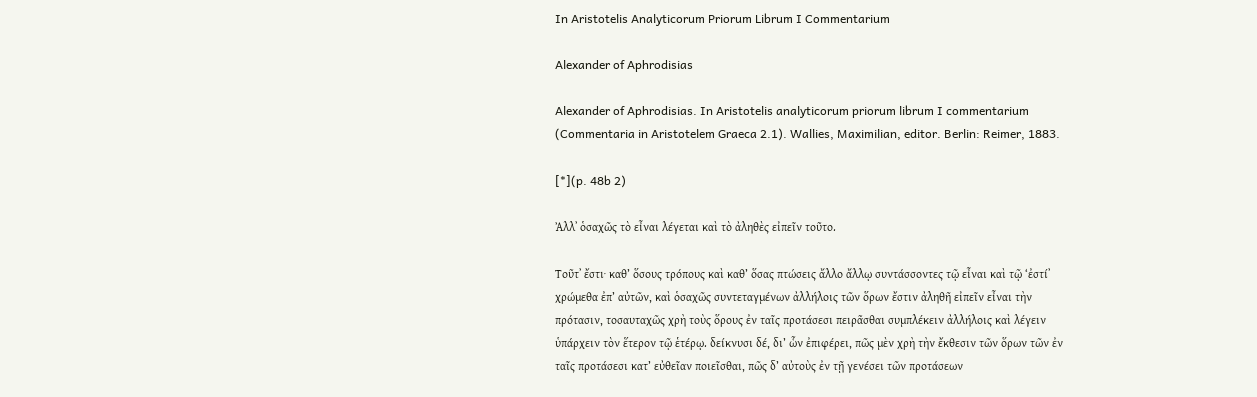In Aristotelis Analyticorum Priorum Librum I Commentarium

Alexander of Aphrodisias

Alexander of Aphrodisias. In Aristotelis analyticorum priorum librum I commentarium (Commentaria in Aristotelem Graeca 2.1). Wallies, Maximilian, editor. Berlin: Reimer, 1883.

[*](p. 48b 2)

Ἀλλ᾿ ὁσαχῶς τὸ εἶναι λέγεται καὶ τὸ ἀληθὲς εἰπεῖν τοῦτο.

Τοῦτ᾿ ἔστι· καθ’ ὅσους τρόπους καὶ καθ’ ὅσας πτώσεις ἄλλο ἄλλῳ συντάσσοντες τῷ εἶναι καὶ τῷ ‘ἐστί᾿ χρώμεθα ἐπ’ αὐτῶν, καὶ ὁσαχῶς συντεταγμένων ἀλλήλοις τῶν ὅρων ἔστιν ἀληθῆ εἰπεῖν εἶναι τὴν πρότασιν, τοσαυταχῶς χρὴ τοὺς ὅρους ἐν ταῖς προτάσεσι πειρᾶσθαι συμπλέκειν ἀλλήλοις καὶ λέγειν ὑπάρχειν τὸν ἕτερον τῷ ἑτέρῳ. δείκνυσι δέ, δι’ ὧν ἐπιφέρει, πῶς μὲν χρὴ τὴν ἔκθεσιν τῶν ὅρων τῶν ἐν ταῖς προτάσεσι κατ’ εὐθεῖαν ποιεῖσθαι, πῶς δ’ αὐτοὺς ἐν τῇ γενέσει τῶν προτάσεων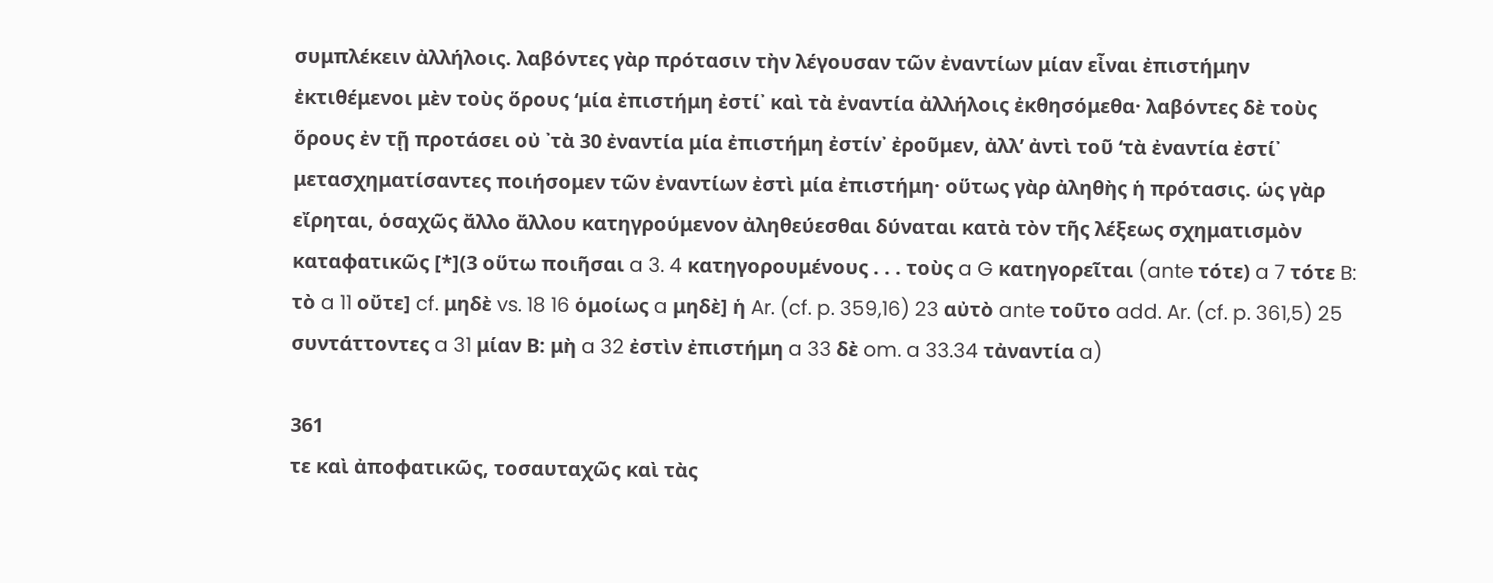συμπλέκειν ἀλλήλοις. λαβόντες γὰρ πρότασιν τὴν λέγουσαν τῶν ἐναντίων μίαν εἶναι ἐπιστήμην ἐκτιθέμενοι μὲν τοὺς ὅρους ‘μία ἐπιστήμη ἐστί᾿ καὶ τὰ ἐναντία ἀλλήλοις ἐκθησόμεθα· λαβόντες δὲ τοὺς ὅρους ἐν τῇ προτάσει οὐ ᾿τὰ 30 ἐναντία μία ἐπιστήμη ἐστίν᾿ ἐροῦμεν, ἀλλ’ ἀντὶ τοῦ ‘τὰ ἐναντία ἐστί᾿ μετασχηματίσαντες ποιήσομεν τῶν ἐναντίων ἐστὶ μία ἐπιστήμη· οὕτως γὰρ ἀληθὴς ἡ πρότασις. ὡς γὰρ εἴρηται, ὁσαχῶς ἄλλο ἄλλου κατηγρούμενον ἀληθεύεσθαι δύναται κατὰ τὸν τῆς λέξεως σχηματισμὸν καταφατικῶς [*](3 οὕτω ποιῆσαι a 3. 4 κατηγορουμένους . . . τοὺς a G κατηγορεῖται (ante τότε) a 7 τότε B: τὸ a 11 οὔτε] cf. μηδὲ vs. 18 16 ὁμοίως a μηδὲ] ἡ Ar. (cf. p. 359,16) 23 αὐτὸ ante τοῦτο add. Ar. (cf. p. 361,5) 25 συντάττοντες a 31 μίαν Β: μὴ a 32 ἐστὶν ἐπιστήμη a 33 δὲ om. a 33.34 τἀναντία a)

361
τε καὶ ἀποφατικῶς, τοσαυταχῶς καὶ τὰς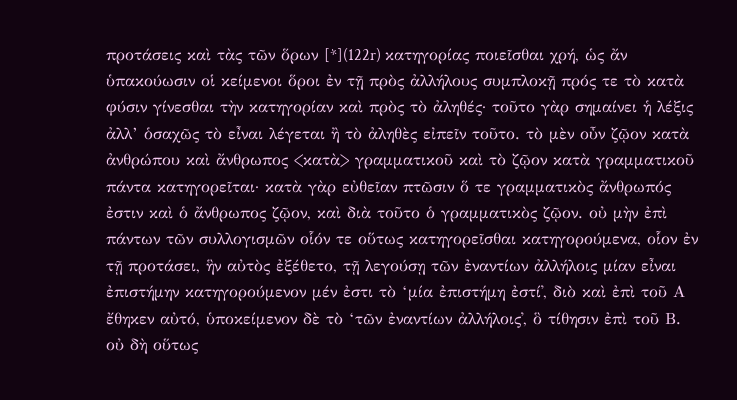προτάσεις καὶ τὰς τῶν ὅρων [*](122r) κατηγορίας ποιεῖσθαι χρή, ὡς ἄν ὑπακούωσιν οἱ κείμενοι ὅροι ἐν τῇ πρὸς ἀλλήλους συμπλοκῇ πρός τε τὸ κατὰ φύσιν γίνεσθαι τὴν κατηγορίαν καὶ πρὸς τὸ ἀληθές· τοῦτο γὰρ σημαίνει ἡ λέξις ἀλλ’ ὁσαχῶς τὸ εἶναι λέγεται ἢ τὸ ἀληθὲς εἰπεῖν τοῦτο. τὸ μὲν οὖν ζῷον κατὰ ἀνθρώπου καὶ ἄνθρωπος <κατὰ> γραμματικοῦ καὶ τὸ ζῷον κατὰ γραμματικοῦ πάντα κατηγορεῖται· κατὰ γὰρ εὐθεῖαν πτῶσιν ὅ τε γραμματικὸς ἄνθρωπός ἐστιν καὶ ὁ ἄνθρωπος ζῷον, καὶ διὰ τοῦτο ὁ γραμματικὸς ζῷον. οὐ μὴν ἐπὶ πάντων τῶν συλλογισμῶν οἷόν τε οὕτως κατηγορεῖσθαι κατηγορούμενα, οἷον ἐν τῇ προτάσει, ἣν αὐτὸς ἐξέθετο, τῇ λεγούσῃ τῶν ἐναντίων ἀλλήλοις μίαν εἶναι ἐπιστήμην κατηγορούμενον μέν ἐστι τὸ ‘μία ἐπιστήμη ἐστί᾿, διὸ καὶ ἐπὶ τοῦ Α ἔθηκεν αὐτό, ὑποκείμενον δὲ τὸ ‘τῶν ἐναντίων ἀλλήλοις᾿, ὃ τίθησιν ἐπὶ τοῦ Β. οὐ δὴ οὕτως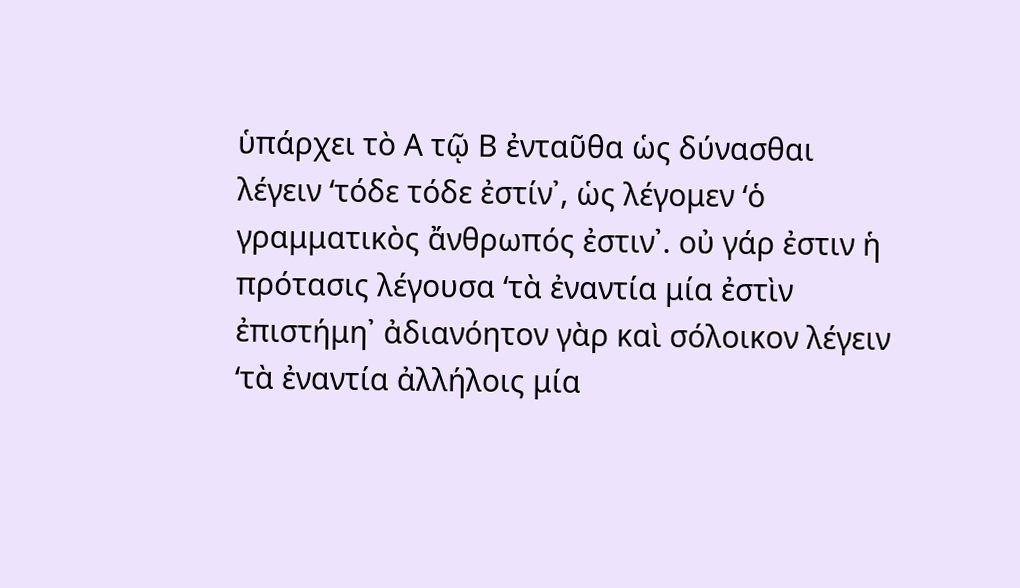ὑπάρχει τὸ Α τῷ Β ἐνταῦθα ὡς δύνασθαι λέγειν ‘τόδε τόδε ἐστίν᾿, ὡς λέγομεν ‘ὁ γραμματικὸς ἄνθρωπός ἐστιν᾿. οὐ γάρ ἐστιν ἡ πρότασις λέγουσα ‘τὰ ἐναντία μία ἐστὶν ἐπιστήμη᾿ ἀδιανόητον γὰρ καὶ σόλοικον λέγειν ‘τὰ ἐναντία ἀλλήλοις μία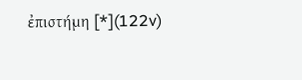ἐπιστήμη [*](122v)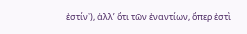ἐστίν᾿), ἀλλ’ ὅτι τῶν ἐναντίων, ὅπερ ἐστὶ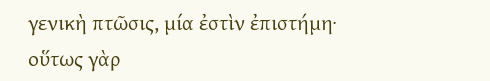γενικὴ πτῶσις, μία ἐστὶν ἐπιστήμη· οὕτως γὰρ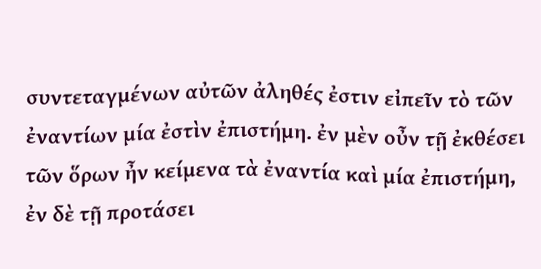συντεταγμένων αὐτῶν ἀληθές ἐστιν εἰπεῖν τὸ τῶν ἐναντίων μία ἐστὶν ἐπιστήμη. ἐν μὲν οὖν τῇ ἐκθέσει τῶν ὅρων ἦν κείμενα τὰ ἐναντία καὶ μία ἐπιστήμη, ἐν δὲ τῇ προτάσει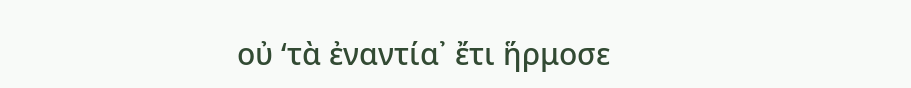οὐ ‘τὰ ἐναντία᾿ ἔτι ἥρμοσε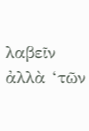λαβεῖν ἀλλὰ ‘τῶν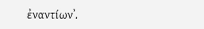ἐναντίων᾿.